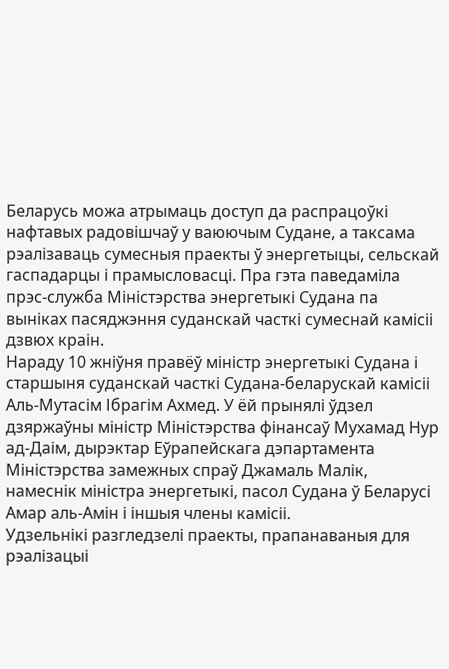Беларусь можа атрымаць доступ да распрацоўкі нафтавых радовішчаў у ваюючым Судане, а таксама рэалізаваць сумесныя праекты ў энергетыцы, сельскай гаспадарцы і прамысловасці. Пра гэта паведаміла прэс-служба Міністэрства энергетыкі Судана па выніках пасяджэння суданскай часткі сумеснай камісіі дзвюх краін.
Нараду 10 жніўня правёў міністр энергетыкі Судана і старшыня суданскай часткі Судана-беларускай камісіі Аль-Мутасім Ібрагім Ахмед. У ёй прынялі ўдзел дзяржаўны міністр Міністэрства фінансаў Мухамад Нур ад-Даім, дырэктар Еўрапейскага дэпартамента Міністэрства замежных спраў Джамаль Малік, намеснік міністра энергетыкі, пасол Судана ў Беларусі Амар аль-Амін і іншыя члены камісіі.
Удзельнікі разгледзелі праекты, прапанаваныя для рэалізацыі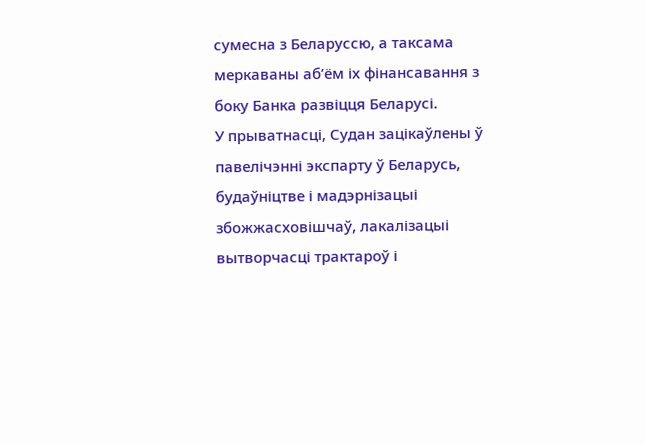сумесна з Беларуссю, а таксама меркаваны аб’ём іх фінансавання з боку Банка развіцця Беларусі.
У прыватнасці, Судан зацікаўлены ў павелічэнні экспарту ў Беларусь, будаўніцтве і мадэрнізацыі збожжасховішчаў, лакалізацыі вытворчасці трактароў і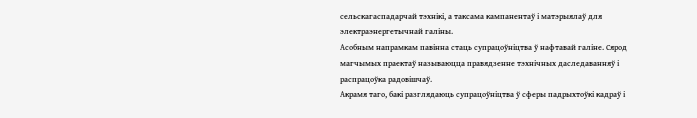сельскагаспадарчай тэхнікі, а таксама кампанентаў і матэрыялаў для электраэнергетычнай галіны.
Асобным напрамкам павінна стаць супрацоўніцтва ў нафтавай галіне. Сярод магчымых праектаў называюцца правядзенне тэхнічных даследаванняў і распрацоўка радовішчаў.
Акрамя таго, бакі разглядаюць супрацоўніцтва ў сферы падрыхтоўкі кадраў і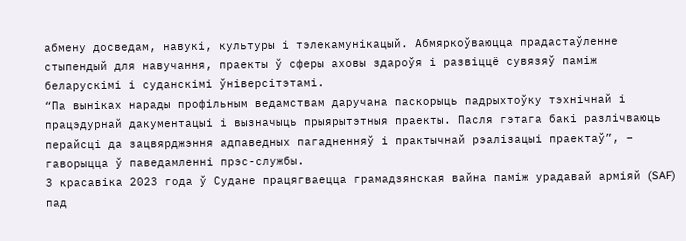абмену досведам, навукі, культуры і тэлекамунікацый. Абмяркоўваюцца прадастаўленне стыпендый для навучання, праекты ў сферы аховы здароўя і развіццё сувязяў паміж беларускімі і суданскімі ўніверсітэтамі.
“Па выніках нарады профільным ведамствам даручана паскорыць падрыхтоўку тэхнічнай і працэдурнай дакументацыі і вызначыць прыярытэтныя праекты. Пасля гэтага бакі разлічваюць перайсці да зацвярджэння адпаведных пагадненняў і практычнай рэалізацыі праектаў”, – гаворыцца ў паведамленні прэс-службы.
З красавіка 2023 года ў Судане працягваецца грамадзянская вайна паміж урадавай арміяй (SAF) пад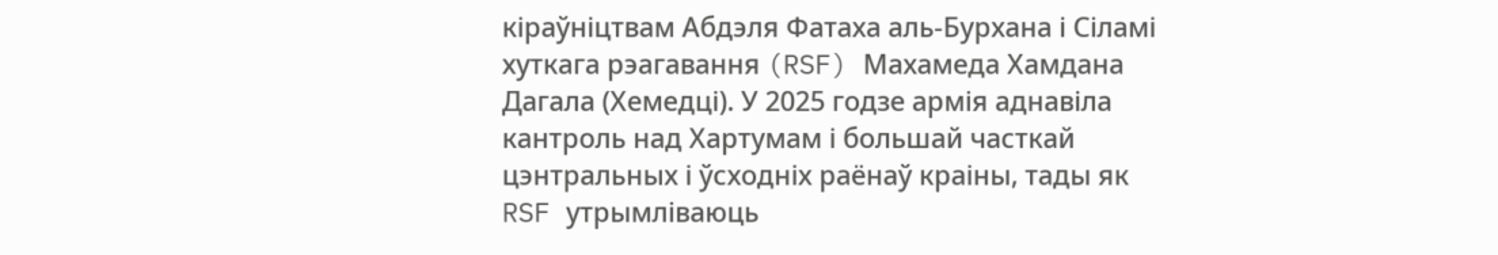кіраўніцтвам Абдэля Фатаха аль-Бурхана і Сіламі хуткага рэагавання (RSF) Махамеда Хамдана Дагала (Хемедці). У 2025 годзе армія аднавіла кантроль над Хартумам і большай часткай цэнтральных і ўсходніх раёнаў краіны, тады як RSF утрымліваюць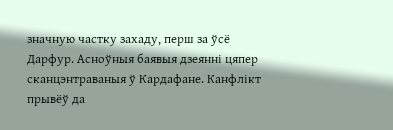значную частку захаду, перш за ўсё Дарфур. Асноўныя баявыя дзеянні цяпер сканцэнтраваныя ў Кардафане. Канфлікт прывёў да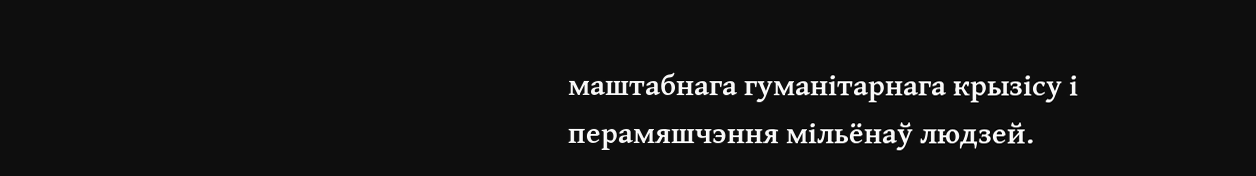маштабнага гуманітарнага крызісу і перамяшчэння мільёнаў людзей.